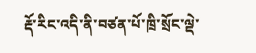རྡོ་རིང་འདི་ནི་བཙན་པོ་ཁྲི་སྲོང་ལྡེ་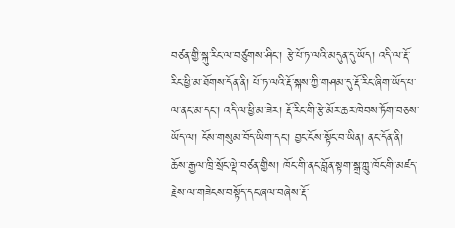བཙན་གྱི་སྐུ་རིང་ལ་བཙུགས་ཤིང་། རྩེ་པོ་ཏ་ལའི་མདུན་དུ་ཡོད། འདི་ལ་རྡོ་རིང་ཕྱི་མ་ཐོགས་དོན་ནི། པོ་ཏ་ལའི་རྡོ་སྐས་ཀྱི་གཤམ་དུ་རྡོ་རིང་ཞིག་ཡོད་པ་ལ་ནང་མ་དང་། འདི་ལ་ཕྱི་མ་ཟེར། རྡོ་རིང་གི་རྩེ་མོར་ཆར་ཁེབས་ཏོག་བཅས་ཡོད་ལ། ངོས་གསུམ་བོད་ཡིག་དང་། བྱང་ངོས་སྟོང་བ་ཡིན། ནང་དོན་ནི། ཆོས་རྒྱལ་ཁྲི་སྲོང་ལྡེ་བཙན་གྱིས། ཁོང་གི་ནང་བློན་སྟག་སྒྲ་ཀླུ་ཁོང་གི་མཛད་རྗེས་ལ་གཟེངས་བསྟོད་དང་ཞལ་བཞེས་རྡོ་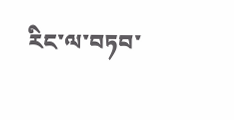རིང་ལ་བཏབ་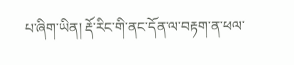པ་ཞིག་ཡིན། རྡོ་རིང་གི་ནང་དོན་ལ་བརྟག་ན་ཕལ་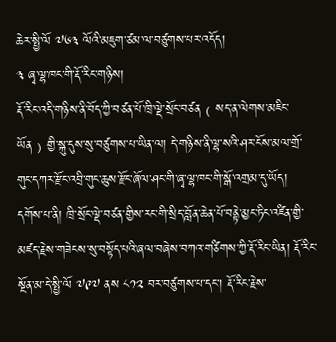ཆེར་སྤྱི་ལོ ༧༦༣ ལོའི་མཇུག་ཙམ་ལ་བཙུགས་པར་འདོད།
༣ ཞྭ་ལྷ་ཁང་གི་རྡོ་རིང་གཉིས།
རྡོ་རིང་འདི་གཉིས་ནི་བོད་ཀྱི་བཙན་པོ་ཁྲི་ལྡེ་སྲོང་བཙན﹙སད་ན་ལེགས་མཇིང་ཡོན﹚གྱི་སྐུ་དུས་སུ་བཙུགས་པ་ཡིན་ལ། དེ་གཉིས་ནི་ལྷ་སའི་ཤར་ངོས་མལ་གྲོ་གུང་དཀར་རྫོང་འབྲི་གུང་ཆུས་རྫོང་ཞོལ་ཤང་གི་ཞྭ་ལྷ་ཁང་གི་སྒོ་འགྲམ་དུ་ཡོད། དགོས་པ་ནི། ཁྲི་སྲོང་ལྡེ་བཙན་གྱིས་རང་གི་སྲིད་བློན་ཆེན་པོ་བནྟེ་མྱང་ཏིང་འཛིན་གྱི་མཛད་རྗེས་གཟེངས་སུ་བསྟོད་པའི་ཞལ་བཞེས་བཀའ་གཙིགས་ཀྱི་རྡོ་རིང་ཡིན། རྡོ་རིང་སྔོན་མ་དེ་སྤྱི་ལོ ༧༩༧ ནས ༨༡༢ བར་བཙུགས་པ་དང་། རྡོ་རིང་རྗེས་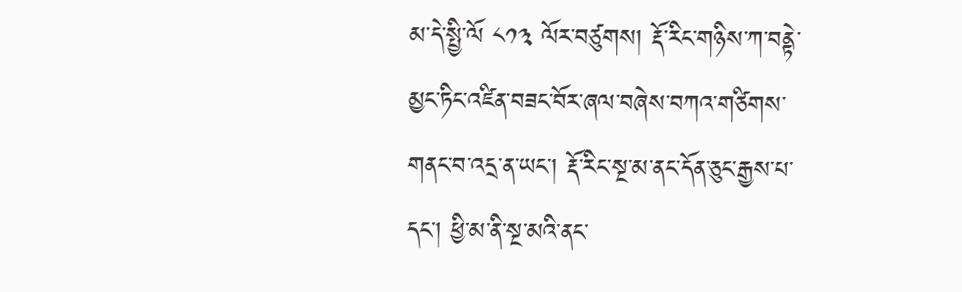མ་དེ་སྤྱི་ལོ ༨༡༣ ལོར་བཙུགས། རྡོ་རིང་གཉིས་ཀ་བནྟེ་མྱང་ཏིང་འཛིན་བཟང་བོར་ཞལ་བཞེས་བཀའ་གཙིགས་གནང་བ་འདྲ་ན་ཡང་། རྡོ་རིང་སྔ་མ་ནང་དོན་ཅུང་རྒྱས་པ་དང་། ཕྱི་མ་ནི་སྔ་མའི་ནང་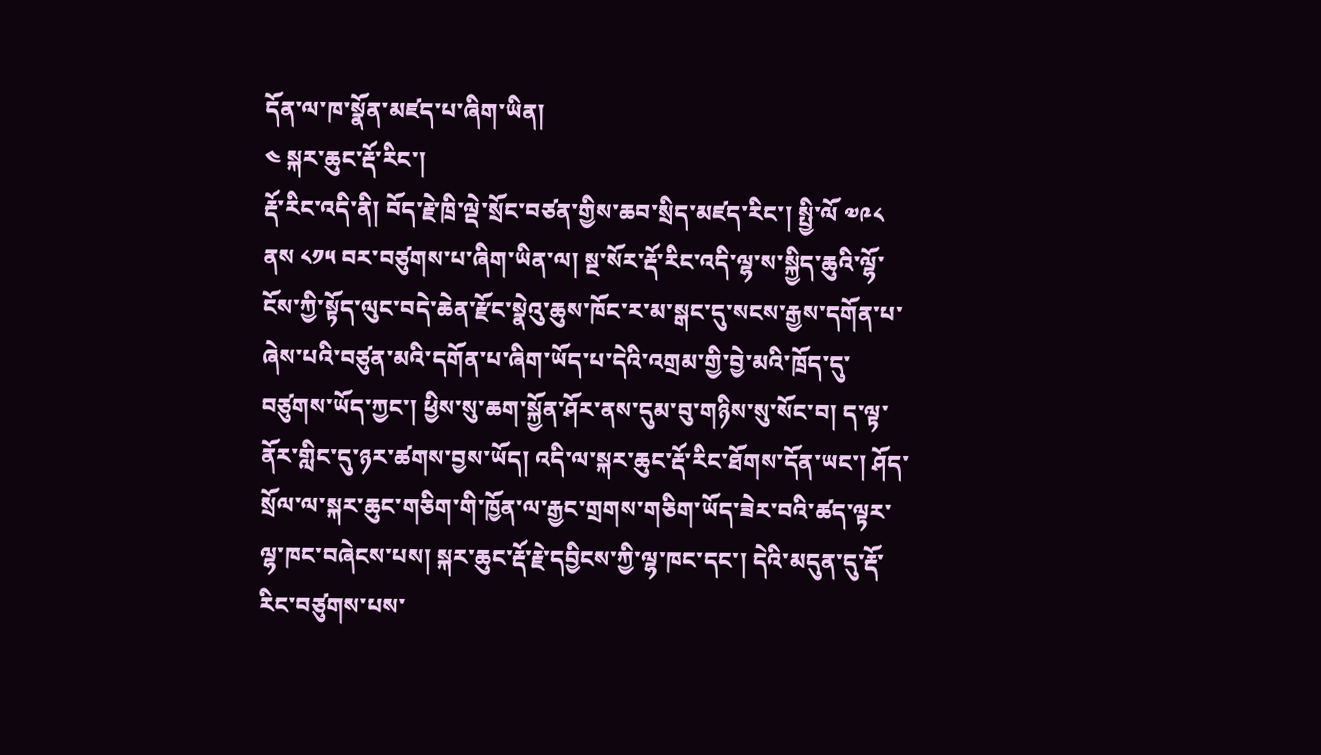དོན་ལ་ཁ་སྣོན་མཛད་པ་ཞིག་ཡིན།
༤ སྐར་ཆུང་རྡོ་རིང་།
རྡོ་རིང་འདི་ནི། བོད་རྗེ་ཁྲི་ལྡེ་སྲོང་བཙན་གྱིས་ཆབ་སྲིད་མཛད་རིང་། སྤྱི་ལོ ༧༩༨ ནས ༨༡༥ བར་བཙུགས་པ་ཞིག་ཡིན་ལ། སྔ་སོར་རྡོ་རིང་འདི་ལྷ་ས་སྐྱིད་ཆུའི་ལྷོ་ངོས་ཀྱི་སྟོད་ལུང་བདེ་ཆེན་རྫོང་སྣེའུ་ཆུས་ཁོང་ར་མ་སྒང་དུ་སངས་རྒྱས་དགོན་པ་ཞེས་པའི་བཙུན་མའི་དགོན་པ་ཞིག་ཡོད་པ་དེའི་འགྲམ་གྱི་བྱེ་མའི་ཁྲོད་དུ་བཙུགས་ཡོད་ཀྱང་། ཕྱིས་སུ་ཆག་སྐྱོན་ཤོར་ནས་དུམ་བུ་གཉིས་སུ་སོང་བ། ད་ལྟ་ནོར་གླིང་དུ་ཉར་ཚགས་བྱས་ཡོད། འདི་ལ་སྐར་ཆུང་རྡོ་རིང་ཐོགས་དོན་ཡང་། ཤོད་སྲོལ་ལ་སྐར་ཆུང་གཅིག་གི་ཁྱོན་ལ་རྒྱང་གྲགས་གཅིག་ཡོད་ཟེར་བའི་ཚད་ལྟར་ལྷ་ཁང་བཞེངས་པས། སྐར་ཆུང་རྡོ་རྗེ་དབྱིངས་ཀྱི་ལྷ་ཁང་དང་། དེའི་མདུན་དུ་རྡོ་རིང་བཙུགས་པས་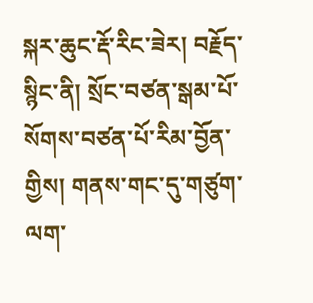སྐར་ཆུང་རྡོ་རིང་ཟེར། བརྗོད་སྙིང་ནི། སྲོང་བཙན་སྒམ་པོ་སོགས་བཙན་པོ་རིམ་བྱོན་གྱིས། གནས་གང་དུ་གཙུག་ལག་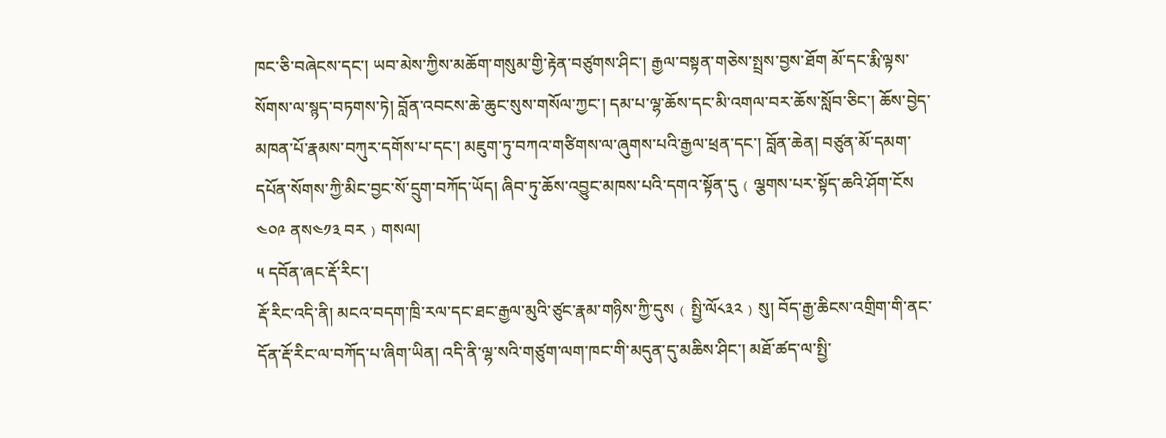ཁང་ཅི་བཞེངས་དང་། ཡབ་མེས་ཀྱིས་མཆོག་གསུམ་གྱི་རྟེན་བཙུགས་ཤིང་། རྒྱལ་བསྟན་གཅེས་སྤྲས་བྱས་ཐོག མོ་དང་རྨི་ལྟས་སོགས་ལ་སྙད་བཏགས་ཏེ། བློན་འབངས་ཆེ་ཆུང་སུས་གསོལ་ཀྱང་། དམ་པ་ལྷ་ཆོས་དང་མི་འགལ་བར་ཆོས་སློབ་ཅིང་། ཆོས་བྱེད་མཁན་པོ་རྣམས་བཀུར་དགོས་པ་དང་། མཇུག་ཏུ་བཀའ་གཙིགས་ལ་ཞུགས་པའི་རྒྱལ་ཕྲན་དང་། བློན་ཆེན། བཙུན་མོ་དམག་དཔོན་སོགས་ཀྱི་མིང་བྱང་སོ་དྲུག་བཀོད་ཡོད། ཞིབ་ཏུ་ཆོས་འབྱུང་མཁས་པའི་དགའ་སྟོན་དུ﹙ལྕགས་པར་སྟོད་ཆའི་ཤོག་ངོས ༤༠༩ ནས༤༡༣ བར﹚གསལ།
༥ དབོན་ཞང་རྡོ་རིང་།
རྡོ་རིང་འདི་ནི། མངའ་བདག་ཁྲི་རལ་དང་ཐང་རྒྱལ་མུའི་ཙུང་རྣམ་གཉིས་ཀྱི་དུས﹙སྤྱི་ལོ༨༣༢﹚སུ། བོད་རྒྱ་ཆིངས་འགྲིག་གི་ནང་དོན་རྡོ་རིང་ལ་བཀོད་པ་ཞིག་ཡིན། འདི་ནི་ལྷ་སའི་གཙུག་ལག་ཁང་གི་མདུན་དུ་མཆིས་ཤིང་། མཐོ་ཚད་ལ་སྤྱི་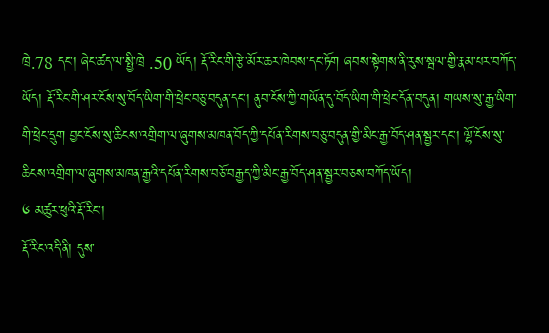ཁྲེ.78 དང་། ཞེང་ཚད་ལ་སྤྱི་ཁྲེ .50 ཡོད། རྡོ་རིང་གི་རྩེ་མོར་ཆར་ཁེབས་དང་ཏོག ཞབས་སྟེགས་ནི་རུས་སྦལ་གྱི་རྣམ་པར་བཀོད་ཡོད། རྡོ་རིང་གི་ཤར་ངོས་སུ་བོད་ཡིག་གི་ཕྲེང་བཅུ་བདུན་དང་། ནུབ་ངོས་ཀྱི་གཡོན་དུ་བོད་ཡིག་གི་ཕྲེང་དོན་བདུན། གཡས་སུ་རྒྱ་ཡིག་གི་ཕྲེང་དྲུག བྱང་ངོས་སུ་ཆིངས་འགྲིག་ལ་ཞུགས་མཁན་བོད་ཀྱི་དཔོན་རིགས་བཅུ་བདུན་གྱི་མིང་རྒྱ་བོད་ཤན་སྦྱར་དང་། ལྷོ་ངོས་སུ་ཆིངས་འགྲིག་ལ་ཞུགས་མཁན་རྒྱའི་དཔོན་རིགས་བཅོ་བརྒྱད་ཀྱི་མིང་རྒྱ་བོད་ཤན་སྦྱར་བཅས་བཀོད་ཡོད།
༦ མཚུར་ཕུའི་རྡོ་རིང་།
རྡོ་རིང་འདི་ནི། དུས་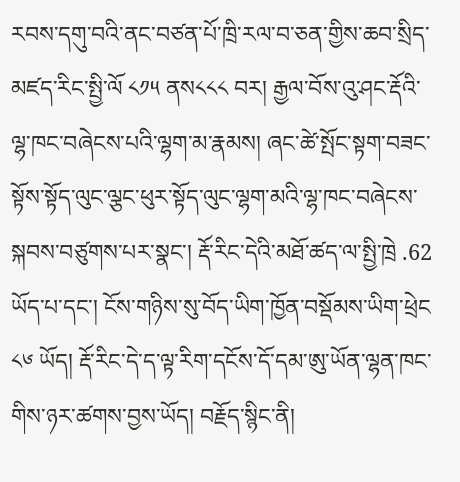རབས་དགུ་བའི་ནང་བཙན་པོ་ཁྲི་རལ་བ་ཅན་གྱིས་ཆབ་སྲིད་མཛད་རིང་སྤྱི་ལོ ༨༡༥ ནས༨༨༨ བར། རྒྱལ་བོས་འུ་ཤང་རྡོའི་ལྷ་ཁང་བཞེངས་པའི་ལྷག་མ་རྣམས། ཞང་ཚེ་སྤོང་སྟག་བཟང་སྟོས་སྟོད་ལུང་ལྕང་ཕུར་སྟོད་ལུང་ལྷག་མའི་ལྷ་ཁང་བཞེངས་སྐབས་བཙུགས་པར་སྣང་། རྡོ་རིང་དེའི་མཐོ་ཚད་ལ་སྤྱི་ཁྲེ .62 ཡོད་པ་དང་། ངོས་གཉིས་སུ་བོད་ཡིག་ཁྱོན་བསྡོམས་ཡིག་ཕྲེང ༨༦ ཡོད། རྡོ་རིང་དེ་ད་ལྟ་རིག་དངོས་དོ་དམ་ཨུ་ཡོན་ལྷན་ཁང་གིས་ཉར་ཚགས་བྱས་ཡོད། བརྗོད་སྙིང་ནི།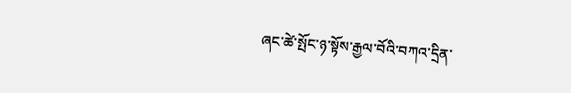ཞང་ཚེ་སྤོང་ཉ་སྟོས་རྒྱལ་བོའི་བཀའ་དྲིན་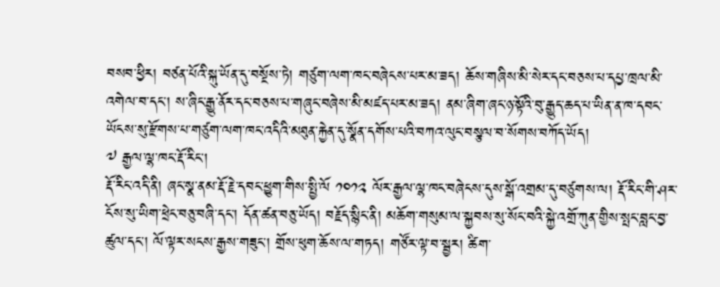བསབ་ཕྱིར། བཙན་པོའི་སྐུ་ཡོན་དུ་བསྔོས་ཏེ། གཙུག་ལག་ཁང་བཞེངས་པར་མ་ཟད། ཆོས་གཞིས་མི་སེར་དང་བཅས་པ་དཔྱ་ཁྲལ་མི་འགེལ་བ་དང་། ས་ཞིང་རྒྱུ་ནོར་དང་བཅས་པ་གཞུང་བཞེས་མི་མཛད་པར་མ་ཟད། ནམ་ཞིག་ཞང་ཉ་སྟོའི་བུ་རྒྱུད་ཆད་པ་ཡིན་ན་ཁ་དབང་ཡོངས་སུ་རྫོགས་པ་གཙུག་ལག་ཁང་འདིའི་མཐུན་རྐྱེན་དུ་སྣོན་དགོས་པའི་བཀའ་ལུང་བསྩལ་བ་སོགས་བཀོད་ཡོད།
༧ རྒྱལ་ལྷ་ཁང་རྡོ་རིང་།
རྡོ་རིང་འདི་ནི། ཞང་སྣ་ནམ་རྡོ་རྗེ་དབང་ཕྱུག་གིས་སྤྱི་ལོ ༡༠༡༢ ལོར་རྒྱལ་ལྷ་ཁང་བཞེངས་དུས་སྒོ་འགྲམ་དུ་བཙུགས་ལ། རྡོ་རིང་གི་ཤར་ངོས་སུ་ཡིག་ཕྲེང་བཅུ་བཞི་དང་། དོན་ཚན་བཅུ་ཡོད། བརྗོད་སྙིང་ནི། མཆོག་གསུམ་ལ་སྐྱབས་སུ་སོང་བའི་སྐྱེ་འགྲོ་ཀུན་གྱིས་སྤང་བླང་བྱ་ཚུལ་དང་། ལོ་ལྟར་སངས་རྒྱས་གཟུང་། གྲོས་ཕུག་ཆོས་ལ་གཏད། གཙོར་ལྟ་བ་སྦྱར། ཚིག་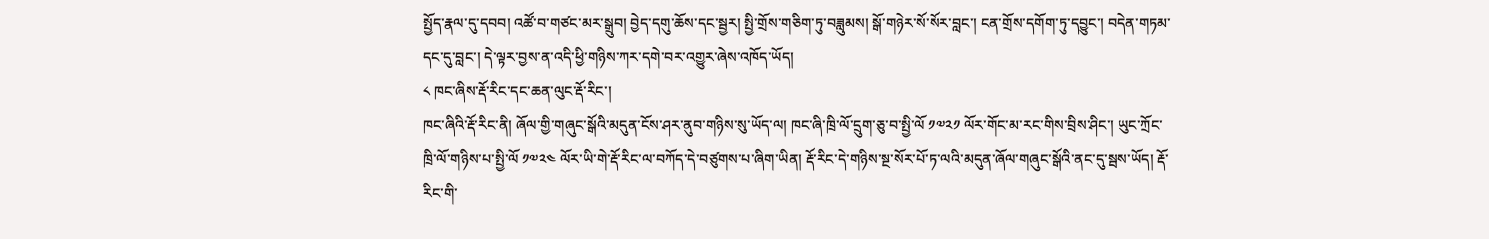སྤྱོད་རྣལ་དུ་དབབ། འཚོ་བ་གཙང་མར་སྒྲུབ། བྱེད་དགུ་ཆོས་དང་སྦྱར། སྤྱི་གྲོས་གཅིག་ཏུ་བཟླུམས། སྒོ་གཉེར་སོ་སོར་བླང་། ངན་གྲོས་དགོག་ཏུ་དབྱུང་། བདེན་གཏམ་དང་དུ་བླང་། དེ་ལྟར་བྱས་ན་འདི་ཕྱི་གཉིས་ཀར་དགེ་བར་འགྱུར་ཞེས་འཁོད་ཡོད།
༨ ཁང་ཞིས་རྡོ་རིང་དང་ཆན་ལུང་རྡོ་རིང་།
ཁང་ཞིའི་རྡོ་རིང་ནི། ཞོལ་གྱི་གཞུང་སྒོའི་མདུན་ངོས་ཤར་ནུབ་གཉིས་སུ་ཡོད་ལ། ཁང་ཞི་ཁྲི་ལོ་དྲུག་ཅུ་བ་སྤྱི་ལོ ༡༧༢༡ ལོར་གོང་མ་རང་གིས་བྲིས་ཤིང་། ཡུང་ཀྲོང་ཁྲི་ལོ་གཉིས་པ་སྤྱི་ལོ ༡༧༢༤ ལོར་ཡི་གེ་རྡོ་རིང་ལ་བཀོད་དེ་བཙུགས་པ་ཞིག་ཡིན། རྡོ་རིང་དེ་གཉིས་སྔ་སོར་པོ་ཏ་ལའི་མདུན་ཞོལ་གཞུང་སྒོའི་ནང་དུ་སྦས་ཡོད། རྡོ་རིང་གི་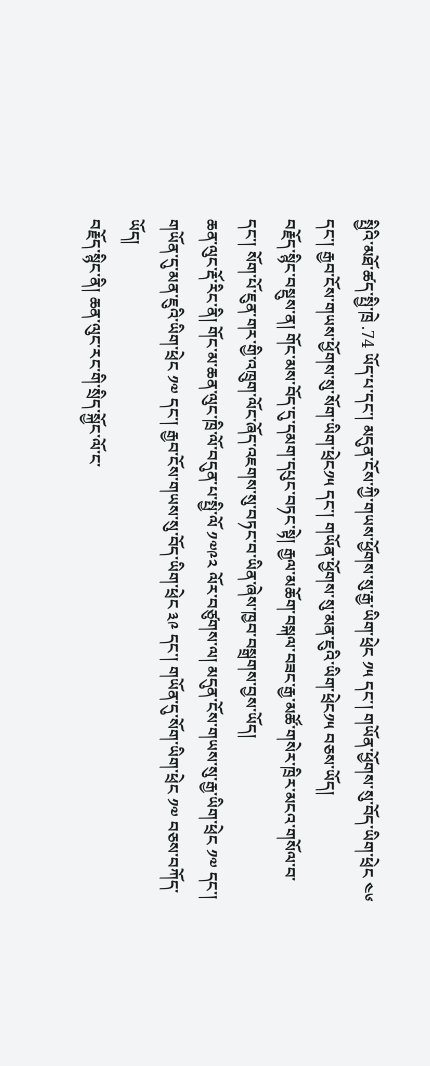སྤྱིའི་མཐོ་ཚད་སྤྱི་ཁྲེ .74 ཡོད་པ་དང་། མདུན་ངོས་ཀྱི་གཡས་ཕྱོགས་སུ་རྒྱ་ཡིག་ཕྲེང ༡༥ དང་། གཡོན་ཕྱོགས་སུ་བོད་ཡིག་ཕྲེང ༤༦ དང་། རྒྱབ་ངོས་གཡས་ཕྱོགས་སུ་སོག་ཡིག་ཕྲེང༡༥ དང་། གཡོན་ཕྱོགས་སུ་མན་ཇུའི་ཡིག་ཕྲེང༡༥ བཅས་ཡོད།
བརྗོད་སྙིང་བསྡུས་ན། གོང་མས་བོད་དུ་དམག་དཔུང་བཏང་སྟེ། རྒྱལ་མཆོག་བསྐལ་བཟང་རྒྱ་མཚོ་གསེར་ཁྲིར་མངའ་གསོལ་བ་དང་། སོག་པོ་ཇུན་གར་གྱི་འཁྲུག་ལོང་ཞོད་འཇགས་སུ་བཏང་བ་ཡིན་ཞེས་ཁྱབ་བསྒྲགས་བྱས་ཡོད།
ཆན་ལུང་རྡོ་རིང་ནི། གོང་མ་ཆན་ལུང་ཁྲི་ལོ་བདུན་པ་སྤྱི་ལོ ༡༧༩༢ ལོར་བཙུགས་ལ། མདུན་ངོས་གཡས་སུ་རྒྱ་ཡིག་ཕྲེང ༡༧ དང་། གཡོན་དུ་མན་ཇུའི་ཡིག་ཕྲེང ༡༧ དང་། རྒྱབ་ངོས་གཡས་སུ་བོད་ཡིག་ཕྲེང ༣༩ དང་། གཡོན་དུ་སོག་ཡིག་ཕྲེང ༡༧ བཅས་བཀོད་ཡོད།
བརྗོད་སྙིང་ནི། ཆན་ལུང་རང་གི་སྲིད་སྐྱོང་ལོ་ང་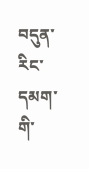བདུན་རིང་དམག་གི་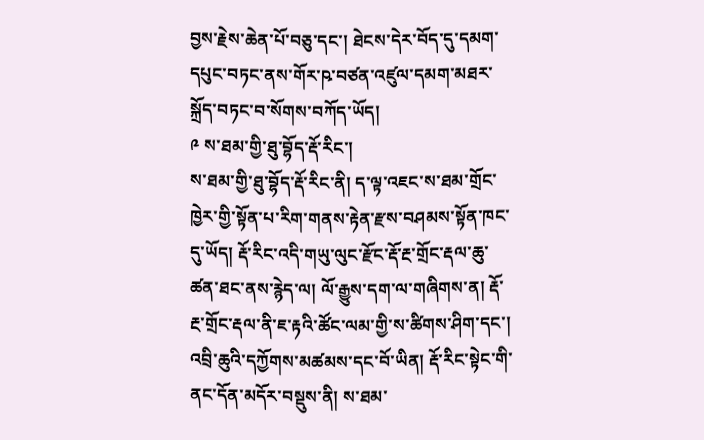བྱས་རྗེས་ཆེན་པོ་བཅུ་དང་། ཐེངས་དེར་བོད་དུ་དམག་དཔུང་བཏང་ནས་གོར་ཥ་བཙན་འཛུལ་དམག་མཐར་སྐྲོད་བཏང་བ་སོགས་བཀོད་ཡོད།
༩ ས་ཐམ་གྱི་ཐུ་བྷོད་རྡོ་རིང་།
ས་ཐམ་གྱི་ཐུ་བྷོད་རྡོ་རིང་ནི། ད་ལྟ་འཇང་ས་ཐམ་གྲོང་ཁྱེར་གྱི་སྟོན་པ་རིག་གནས་རྟེན་རྫས་བཤམས་སྟོན་ཁང་དུ་ཡོད། རྡོ་རིང་འདི་གཡུ་ལུང་རྫོང་རྡོ་རྔ་གྲོང་རྡལ་ཆུ་ཚན་ཐང་ནས་རྙེད་ལ། ལོ་རྒྱུས་དག་ལ་གཞིགས་ན། རྡོ་རྔ་གྲོང་རྡལ་ནི་ཇ་རྟའི་ཚོང་ལམ་གྱི་ས་ཚིགས་ཤིག་དང་། འབྲི་ཆུའི་དཀྱོགས་མཚམས་དང་བོ་ཡིན། རྡོ་རིང་སྟེང་གི་ནང་དོན་མདོར་བསྡུས་ནི། ས་ཐམ་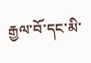རྒྱལ་བོ་དང་མི་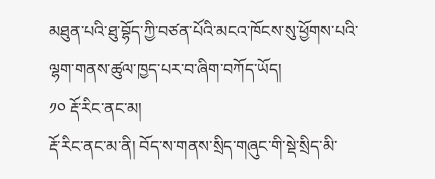མཐུན་པའི་ཐུ་བྷོད་ཀྱི་བཙན་པོའི་མངའ་ཁོངས་སུ་ཕྱོགས་པའི་ལྷག་གནས་ཚུལ་ཁྱད་པར་བ་ཞིག་བཀོད་ཡོད།
༡༠ རྡོ་རིང་ནང་མ།
རྡོ་རིང་ནང་མ་ནི། བོད་ས་གནས་སྲིད་གཞུང་གི་སྡེ་སྲིད་མི་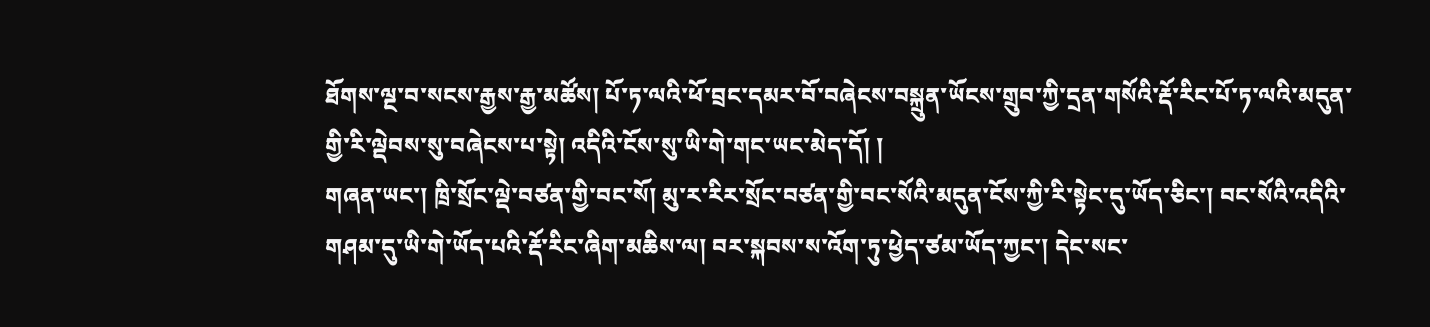ཐོགས་ལྔ་བ་སངས་རྒྱས་རྒྱ་མཚོས། པོ་ཏ་ལའི་ཕོ་བྲང་དམར་བོ་བཞེངས་བསྐྲུན་ཡོངས་གྲུབ་ཀྱི་དྲན་གསོའི་རྡོ་རིང་པོ་ཏ་ལའི་མདུན་གྱི་རི་ལྡེབས་སུ་བཞེངས་པ་སྟེ། འདིའི་ངོས་སུ་ཡི་གེ་གང་ཡང་མེད་དོ། །
གཞན་ཡང་། ཁྲི་སྲོང་ལྡེ་བཙན་གྱི་བང་སོ། མུ་ར་རིར་སྲོང་བཙན་གྱི་བང་སོའི་མདུན་ངོས་ཀྱི་རི་སྟེང་དུ་ཡོད་ཅིང་། བང་སོའི་འདིའི་གཤམ་དུ་ཡི་གེ་ཡོད་པའི་རྡོ་རིང་ཞིག་མཆིས་ལ། བར་སྐབས་ས་འོག་ཏུ་ཕྱེད་ཙམ་ཡོད་ཀྱང་། དེང་སང་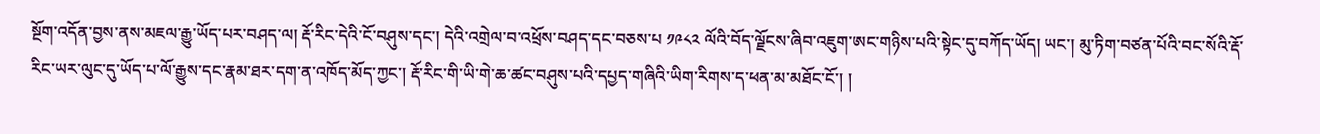སྔོག་འདོན་བྱས་ནས་མཇལ་རྒྱུ་ཡོད་པར་བཤད་ལ། རྡོ་རིང་དེའི་ངོ་བཤུས་དང་། དེའི་འགྲེལ་བ་འཕྲོས་བཤད་དང་བཅས་པ ༡༩༨༢ ལོའི་བོད་ལྗོངས་ཞིབ་འཇུག་ཨང་གཉིས་པའི་སྟེང་དུ་བཀོད་ཡོད། ཡང་། མུ་ཏིག་བཙན་པོའི་བང་སོའི་རྡོ་རིང་ཡར་ལུང་དུ་ཡོད་པ་ལོ་རྒྱུས་དང་རྣམ་ཐར་དག་ན་འཁོད་མོད་ཀྱང་། རྡོ་རིང་གི་ཡི་གེ་ཆ་ཚང་བཤུས་པའི་དཔྱད་གཞིའི་ཡིག་རིགས་ད་ཕན་མ་མཐོང་ངོ་། །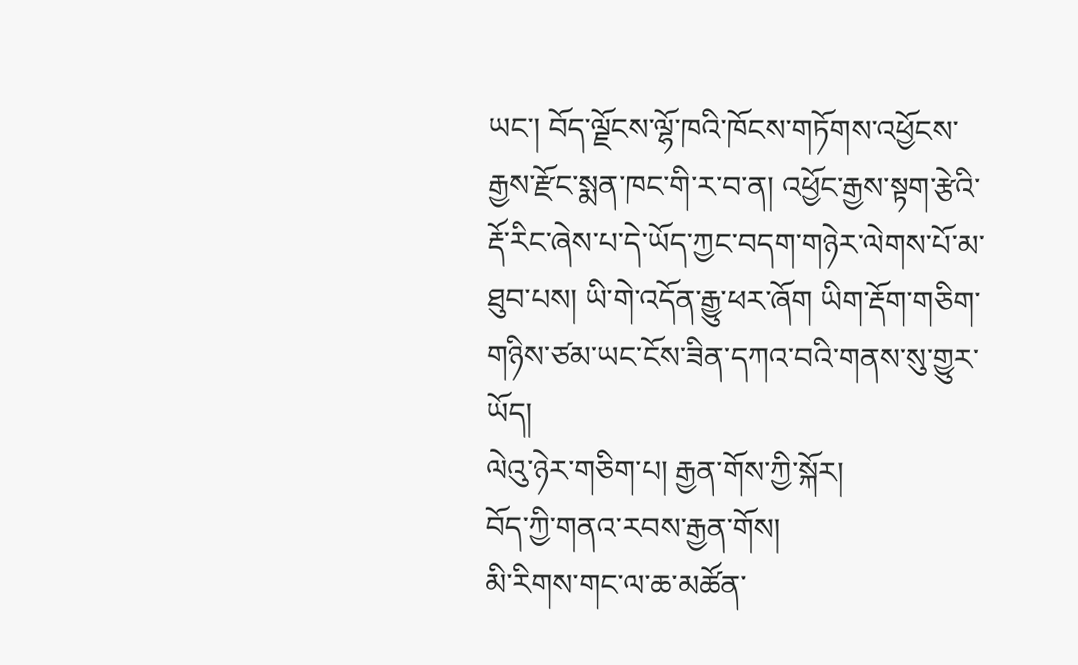ཡང་། བོད་ལྗོངས་ལྷོ་ཁའི་ཁོངས་གཏོགས་འཕྱོངས་རྒྱས་རྫོང་སྨན་ཁང་གི་ར་བ་ན། འཕྱོང་རྒྱས་སྟག་རྩེའི་རྡོ་རིང་ཞེས་པ་དེ་ཡོད་ཀྱང་བདག་གཉེར་ལེགས་པོ་མ་ཐུབ་པས། ཡི་གེ་འདོན་རྒྱུ་ཕར་ཞོག ཡིག་རྡོག་གཅིག་གཉིས་ཙམ་ཡང་ངོས་ཟིན་དཀའ་བའི་གནས་སུ་གྱུར་ཡོད།
ལེའུ་ཉེར་གཅིག་པ། རྒྱན་གོས་ཀྱི་སྐོར།
བོད་ཀྱི་གནའ་རབས་རྒྱན་གོས།
མི་རིགས་གང་ལ་ཆ་མཚོན་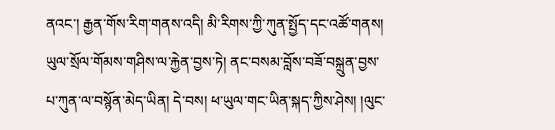ནའང་། རྒྱན་གོས་རིག་གནས་འདི། མི་རིགས་ཀྱི་ཀུན་སྤྱོད་དང་འཚོ་གནས། ཡུལ་སྲོལ་གོམས་གཤིས་ལ་རྐྱེན་བྱས་ཏེ། ནང་བསམ་བློས་བཟོ་བསྐྲུན་བྱས་པ་ཀུན་ལ་བསྙོན་མེད་ཡིན། དེ་བས། ཕ་ཡུལ་གང་ཡིན་སྐད་ཀྱིས་ཤེས། །ལུང་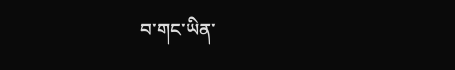བ་གང་ཡིན་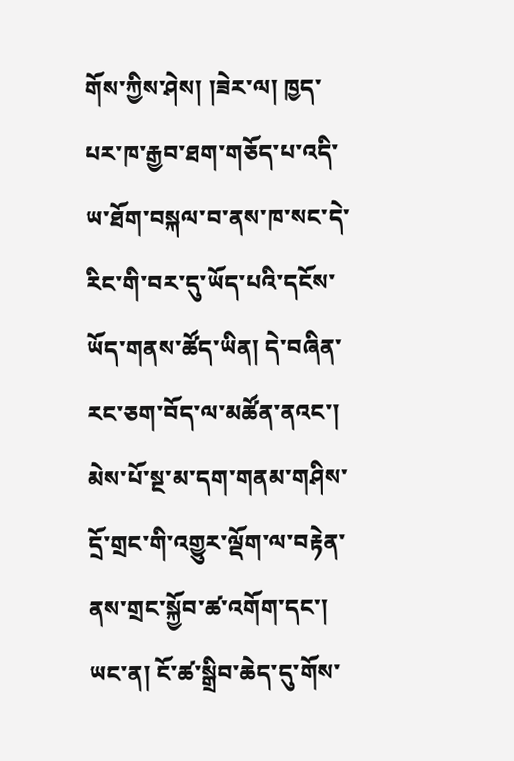གོས་ཀྱིས་ཤེས། །ཟེར་ལ། ཁྱད་པར་ཁ་རྒྱབ་ཐག་གཅོད་པ་འདི་ཡ་ཐོག་བསྐལ་བ་ནས་ཁ་སང་དེ་རིང་གི་བར་དུ་ཡོད་པའི་དངོས་ཡོད་གནས་ཚོད་ཡིན། དེ་བཞིན་རང་ཅག་བོད་ལ་མཚོན་ནའང་། མེས་པོ་སྔ་མ་དག་གནམ་གཤིས་དྲོ་གྲང་གི་འགྱུར་ལྡོག་ལ་བརྟེན་ནས་གྲང་སྐྱོབ་ཚ་འགོག་དང་། ཡང་ན། ངོ་ཚ་སྒྲིབ་ཆེད་དུ་གོས་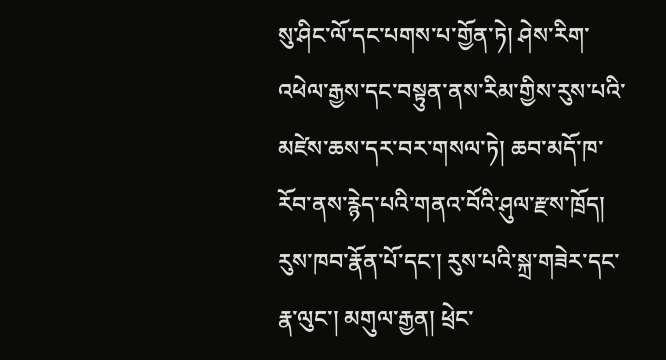སུ་ཤིང་ལོ་དང་པགས་པ་གྱོན་ཏེ། ཤེས་རིག་འཕེལ་རྒྱས་དང་བསྟུན་ནས་རིམ་གྱིས་རུས་པའི་མཛེས་ཆས་དར་བར་གསལ་ཏེ། ཆབ་མདོ་ཁ་རོབ་ནས་རྙེད་པའི་གནའ་བོའི་ཤུལ་རྫས་ཁྲོད། རུས་ཁབ་རྣོན་པོ་དང་། རུས་པའི་སྐྲ་གཟེར་དང་རྣ་ལུང་། མགུལ་རྒྱན། ཕྲེང་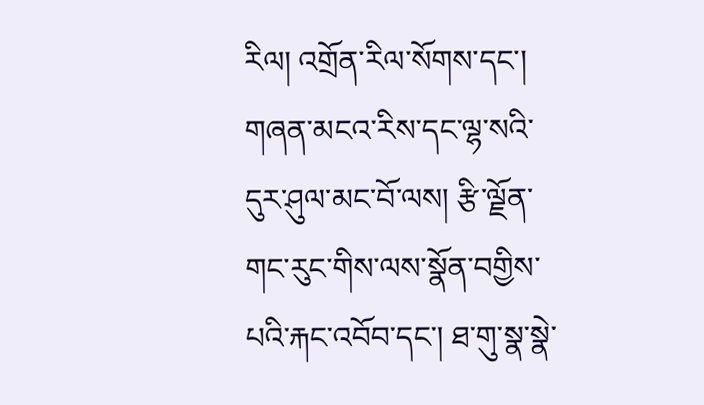རིལ། འགྲོན་རིལ་སོགས་དང་། གཞན་མངའ་རིས་དང་ལྷ་སའི་དུར་ཤུལ་མང་བོ་ལས། རྩི་ལྗོན་གང་རུང་གིས་ལས་སྣོན་བགྱིས་པའི་རྐང་འབོབ་དང་། ཐ་གུ་སྣ་སྣེ་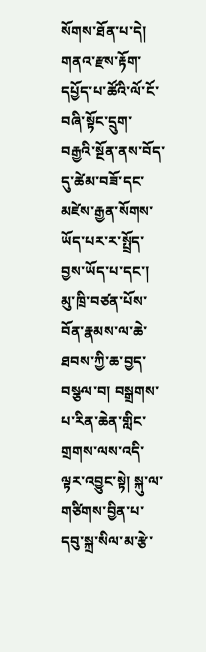སོགས་ཐོན་པ་དེ། གནའ་རྫས་རྟོག་དཔྱོད་པ་ཚོའི་ལོ་ངོ་བཞི་སྟོང་དྲུག་བརྒྱའི་སྔོན་ནས་བོད་དུ་ཚེམ་བཟོ་དང་མཛེས་རྒྱན་སོགས་ཡོད་པར་ར་སྤྲོད་བྱས་ཡོད་པ་དང་། མུ་ཁྲི་བཙན་པོས་བོན་རྣམས་ལ་ཆེ་ཐབས་ཀྱི་ཆ་བྱད་བསྩལ་བ། བསྒྲགས་པ་རིན་ཆེན་གླིང་གྲགས་ལས་འདི་ལྟར་འབྱུང་སྟེ། སྐུ་ལ་གཙིགས་བྱིན་པ་དབུ་སྐྲ་སིལ་མ་རྩེ་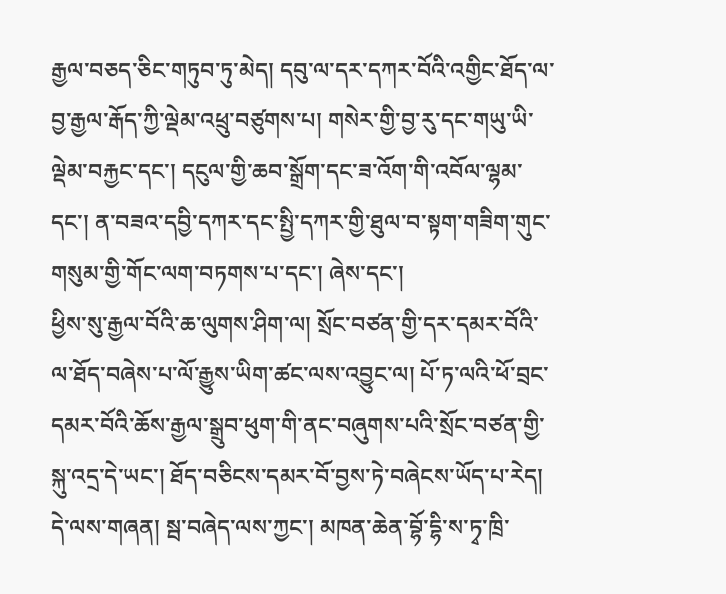རྒྱལ་བཅད་ཅིང་གཏུབ་ཏུ་མེད། དབུ་ལ་དར་དཀར་བོའི་འགྱིང་ཐོད་ལ་བྱ་རྒྱལ་རྒོད་ཀྱི་ལྡེམ་འཕྲུ་བཙུགས་པ། གསེར་གྱི་བྱ་རུ་དང་གཡུ་ཡི་ལྡེམ་བརྐྱང་དང་། དངུལ་གྱི་ཆབ་སྒྲོག་དང་ཟ་འོག་གི་འབོལ་ལྷམ་དང་། ན་བཟའ་དབྱི་དཀར་དང་སྤྱི་དཀར་གྱི་ཐུལ་བ་སྟག་གཟིག་གུང་གསུམ་གྱི་གོང་ལག་བཏགས་པ་དང་། ཞེས་དང་།
ཕྱིས་སུ་རྒྱལ་བོའི་ཆ་ལུགས་ཤིག་ལ། སྲོང་བཙན་གྱི་དར་དམར་བོའི་ལ་ཐོད་བཞེས་པ་ལོ་རྒྱུས་ཡིག་ཚང་ལས་འབྱུང་ལ། པོ་ཏ་ལའི་ཕོ་བྲང་དམར་བོའི་ཆོས་རྒྱལ་སྒྲུབ་ཕུག་གི་ནང་བཞུགས་པའི་སྲོང་བཙན་གྱི་སྐུ་འདྲ་དེ་ཡང་། ཐོད་བཅིངས་དམར་བོ་བྱས་ཏེ་བཞེངས་ཡོད་པ་རེད། དེ་ལས་གཞན། སྦ་བཞེད་ལས་ཀྱང་། མཁན་ཆེན་བྷོ་དྷི་ས་ཏྭ་ཁྲི་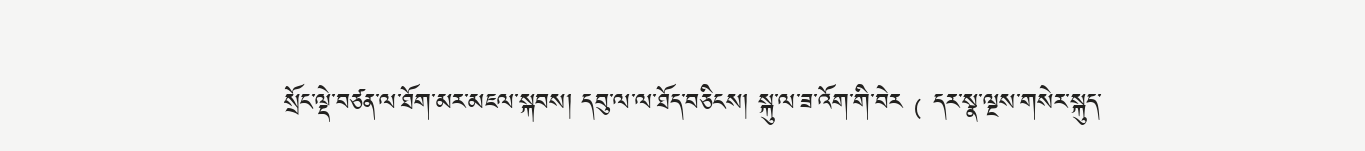སྲོང་ལྡེ་བཙན་ལ་ཐོག་མར་མཇལ་སྐབས། དབུ་ལ་ལ་ཐོད་བཅིངས། སྐུ་ལ་ཟ་འོག་གི་བེར﹙དར་སྣ་ལྔས་གསེར་སྐུད་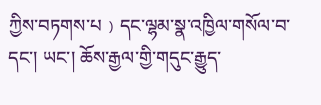ཀྱིས་བཏགས་པ﹚དང་ལྷམ་སྣ་འཁྱིལ་གསོལ་བ་དང་། ཡང་། ཆོས་རྒྱལ་གྱི་གདུང་རྒྱུད་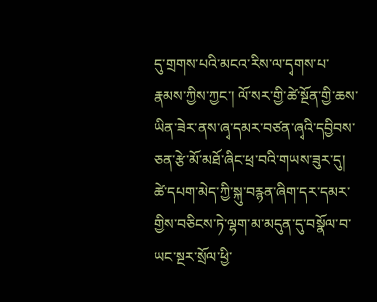དུ་གྲགས་པའི་མངའ་རིས་ལ་དྭགས་པ་རྣམས་ཀྱིས་ཀྱང་། ལོ་སར་གྱི་ཚེ་སྔོན་གྱི་ཆས་ཡིན་ཟེར་ནས་ཞྭ་དམར་བཙན་ཞྭའི་དབྱིབས་ཅན་རྩེ་མོ་མཐོ་ཞིང་ཕྲ་བའི་གཡས་ཟུར་དུ། ཚེ་དཔག་མེད་ཀྱི་སྐུ་བརྙན་ཞིག་དར་དམར་གྱིས་བཅིངས་ཏེ་ལྷག་མ་མདུན་དུ་བསྣོལ་བ་ཡང་སྔར་སྲོལ་ཕྱི་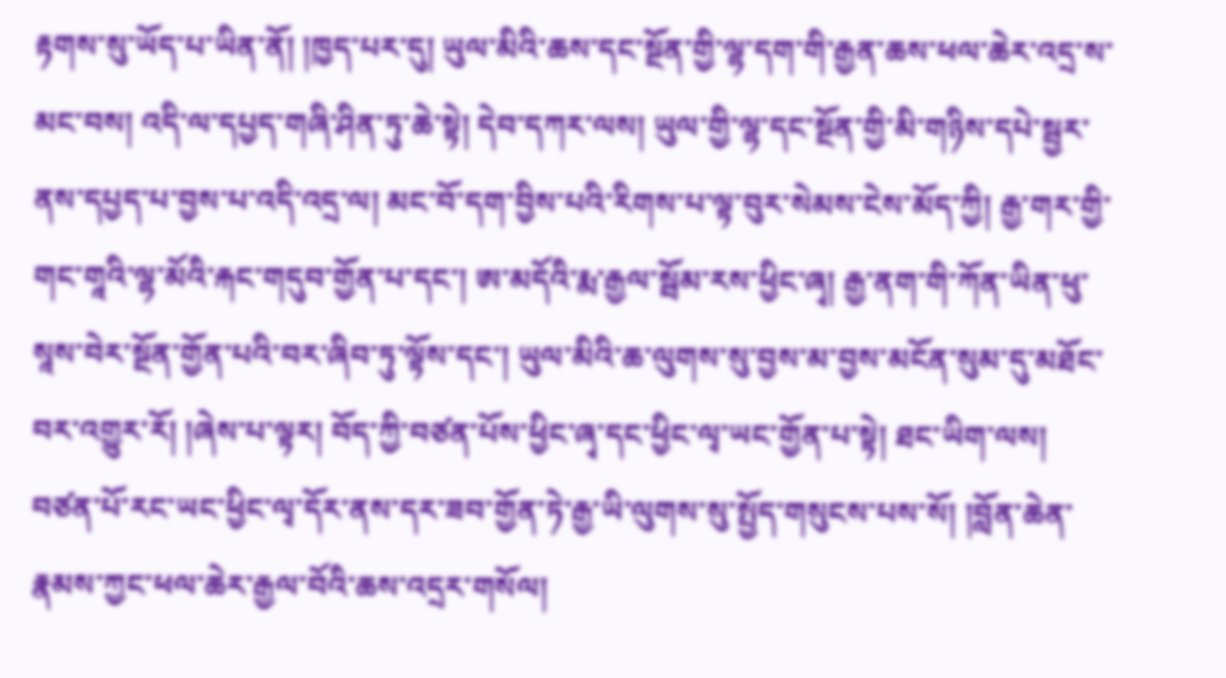རྟགས་སུ་ཡོད་པ་ཡིན་ནོ། །ཁྱད་པར་དུ། ཡུལ་མིའི་ཆས་དང་སྔོན་གྱི་ལྷ་དག་གི་རྒྱན་ཆས་ཕལ་ཆེར་འདྲ་ས་མང་བས། འདི་ལ་དཔྱད་གཞི་ཤིན་ཏུ་ཆེ་སྟེ། དེབ་དཀར་ལས། ཡུལ་གྱི་ལྷ་དང་སྔོན་གྱི་མི་གཉིས་དཔེ་སྦྱར་ནས་དཔྱད་པ་བྱས་པ་འདི་འདྲ་ལ། མང་བོ་དག་བྱིས་པའི་རིགས་པ་ལྟ་བུར་སེམས་ངེས་མོད་ཀྱི། རྒྱ་གར་གྱི་གང་གཱའི་ལྷ་མོའི་རྐང་གདུབ་གྱོན་པ་དང་། ཨ་མདོའི་རྨ་རྒྱལ་སྦོམ་རས་ཕྱིང་ཞྭ། རྒྱ་ནག་གི་ཀོན་ཡིན་ཕུ་སཱས་བེར་སྔོན་གྱོན་པའི་བར་ཞིབ་ཏུ་ལྟོས་དང་། ཡུལ་མིའི་ཆ་ལུགས་སུ་བྱས་མ་བྱས་མངོན་སུམ་དུ་མཐོང་བར་འགྱུར་རོ། །ཞེས་པ་ལྟར། བོད་ཀྱི་བཙན་པོས་ཕྱིང་ཞྭ་དང་ཕྱིང་ལྭ་ཡང་གྱོན་པ་སྟེ། ཐང་ཡིག་ལས། བཙན་པོ་རང་ཡང་ཕྱིང་ལྭ་དོར་ནས་དར་ཟབ་གྱོན་ཏེ་རྒྱ་ཡི་ལུགས་སུ་སྤྱོད་གསུངས་པས་སོ། །བློན་ཆེན་རྣམས་ཀྱང་ཕལ་ཆེར་རྒྱལ་བོའི་ཆས་འདྲར་གསོལ།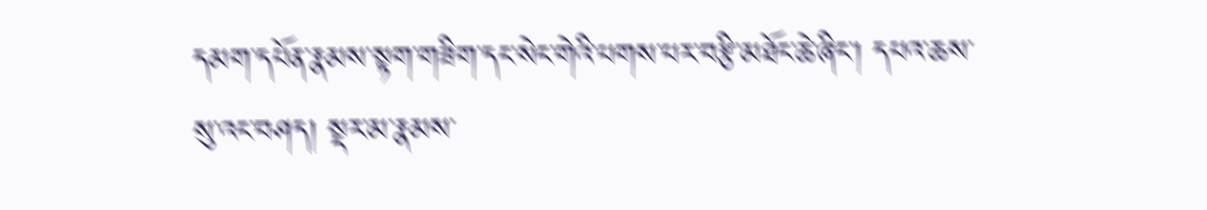དམག་དཔོན་རྣམས་སྟག་གཟིག་དང་སེང་གེའི་པགས་པར་བརྩི་མཐོང་ཆེ་ཞིང་། དཔའ་ཆས་སུ་འང་བཤད། སྡར་མ་རྣམས་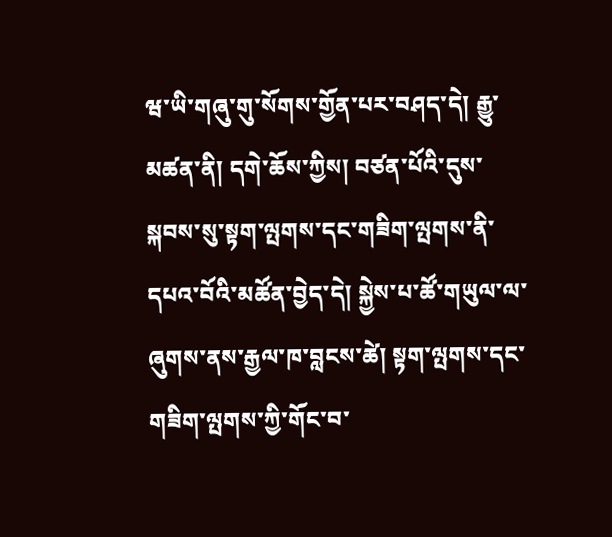ཝ་ཡི་གཞུ་གུ་སོགས་གྱོན་པར་བཤད་དེ། རྒྱུ་མཚན་ནི། དགེ་ཆོས་ཀྱིས། བཙན་པོའི་དུས་སྐབས་སུ་སྟག་ལྤགས་དང་གཟིག་ལྤགས་ནི་དཔའ་བོའི་མཚོན་བྱེད་དེ། སྐྱེས་པ་ཚོ་གཡུལ་ལ་ཞུགས་ནས་རྒྱལ་ཁ་བླངས་ཚེ། སྟག་ལྤགས་དང་གཟིག་ལྤགས་ཀྱི་གོང་བ་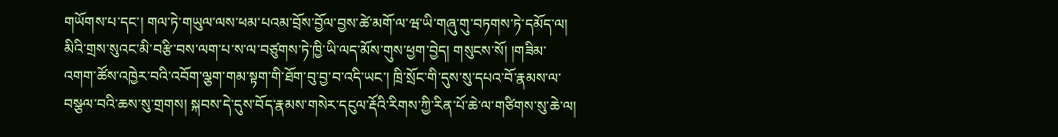གཡོགས་པ་དང་། གལ་ཏེ་གཡུལ་ལས་ཕམ་པའམ་བྲོས་བྱོལ་བྱས་ཚེ་མགོ་ལ་ཝ་ཡི་གཞུ་གུ་བཏགས་ཏེ་དམོད་ལ། མིའི་གྲས་སུའང་མི་བརྩི་བས་ལག་པ་ས་ལ་བཙུགས་ཏེ་ཁྱི་ཡི་ལད་མོས་གུས་ཕྱག་བྱེད། གསུངས་སོ། །གཟིམ་འགག་ཚོས་འཁྱེར་བའི་འབོག་ལྕག་གམ་སྟག་གི་ཐོག་བུ་བྱ་བ་འདི་ཡང་། ཁྲི་སྲོང་གི་དུས་སུ་དཔའ་བོ་རྣམས་ལ་བསྩལ་བའི་ཆས་སུ་གྲགས། སྐབས་དེ་དུས་བོད་རྣམས་གསེར་དངུལ་རྡོའི་རིགས་ཀྱི་རིན་པོ་ཆེ་ལ་གཙིགས་སུ་ཆེ་ལ།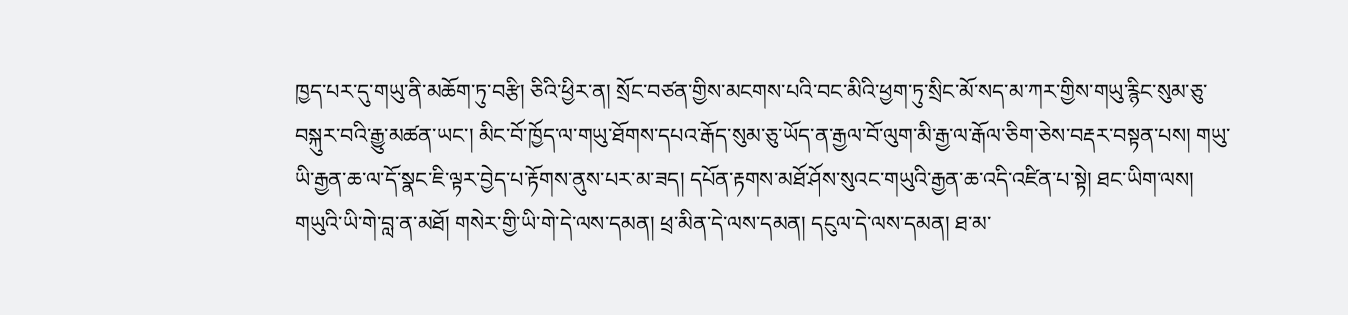ཁྱད་པར་དུ་གཡུ་ནི་མཆོག་ཏུ་བརྩི། ཅིའི་ཕྱིར་ན། སྲོང་བཙན་གྱིས་མངགས་པའི་བང་མིའི་ཕྱག་ཏུ་སྲིང་མོ་སད་མ་ཀར་གྱིས་གཡུ་རྙིང་སུམ་ཅུ་བསྐུར་བའི་རྒྱུ་མཚན་ཡང་། མིང་བོ་ཁྱོད་ལ་གཡུ་ཐོགས་དཔའ་རྒོད་སུམ་ཅུ་ཡོད་ན་རྒྱལ་བོ་ལུག་མི་རྒྱ་ལ་རྒོལ་ཅིག་ཅེས་བརྡར་བསྟན་པས། གཡུ་ཡི་རྒྱན་ཆ་ལ་དོ་སྣང་ཇི་ལྟར་བྱེད་པ་རྟོགས་ནུས་པར་མ་ཟད། དཔོན་རྟགས་མཐོ་ཤོས་སུའང་གཡུའི་རྒྱན་ཆ་འདི་འཛིན་པ་སྟེ། ཐང་ཡིག་ལས། གཡུའི་ཡི་གེ་བླ་ན་མཐོ། གསེར་གྱི་ཡི་གེ་དེ་ལས་དམན། ཕྲ་མིན་དེ་ལས་དམན། དངུལ་དེ་ལས་དམན། ཐ་མ་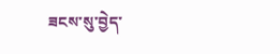ཟངས་སུ་བྱེད་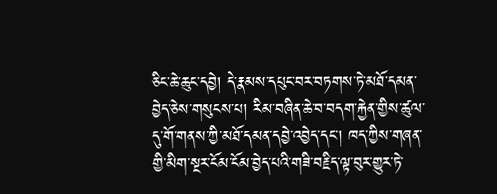ཅིང་ཆེ་ཆུང་དབྱེ། དེ་རྣམས་དཔུང་བར་བཏགས་ཏེ་མཐོ་དམན་བྱེད་ཅེས་གསུངས་པ། རིམ་བཞིན་ཆེ་བ་བདག་རྐྱེན་གྱིས་ཚུལ་དུ་གོ་གནས་ཀྱི་མཐོ་དམན་དབྱེ་འབྱེད་དང་། ཁད་ཀྱིས་གཞན་གྱི་མིག་སྔར་ངོམ་ངོམ་བྱེད་པའི་གཟི་བརྗིད་ལྟ་བུར་གྱུར་ཏེ་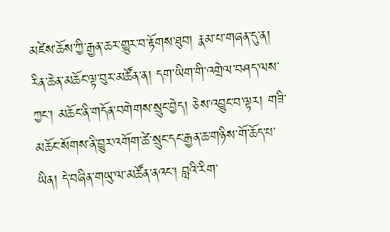མཛེས་ཆོས་ཀྱི་རྒྱན་ཆར་གྱུར་བ་རྟོགས་ཐུབ། རྣམ་པ་གཞན་དུ་ན། རིན་ཆེན་མཆོང་ལྟ་བུར་མཚོན་ན། དག་ཡིག་གི་འགྲེལ་བཤད་ལས་ཀྱང་། མཆོང་ནི་གདོན་བགེགས་སྲུང་བྱེད། ཅེས་འབྱུང་བ་ལྟར། གཟི་མཆོང་སོགས་ནི་བྱུར་འགོག་ཚེ་སྲུང་དང་རྒྱན་ཆ་གཉིས་གོ་ཆོད་པ་ཡིན། དེ་བཞིན་གཡུ་ལ་མཚོན་ནའང་། བླའི་རིག་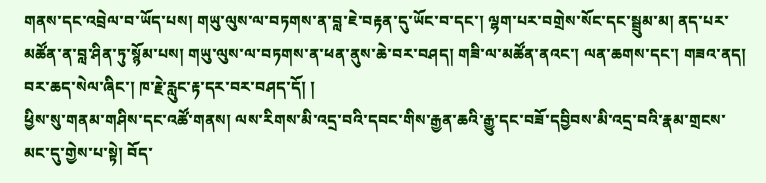གནས་དང་འབྲེལ་བ་ཡོད་པས། གཡུ་ལུས་ལ་བཏགས་ན་བླ་ཇེ་བརྟན་དུ་ཡོང་བ་དང་། ལྷག་པར་བགྲེས་སོང་དང་སྦྲུམ་མ། ནད་པར་མཚོན་ན་བླ་ཤིན་ཏུ་སྙོམ་པས། གཡུ་ལུས་ལ་བཏགས་ན་ཕན་ནུས་ཆེ་བར་བཤད། གཟི་ལ་མཚོན་ནའང་། ལན་ཆགས་དང་། གཟའ་ནད། བར་ཆད་སེལ་ཞིང་། ཁ་རྗེ་རླུང་རྟ་དར་བར་བཤད་དོ། །
ཕྱིས་སུ་གནམ་གཤིས་དང་འཚོ་གནས། ལས་རིགས་མི་འདྲ་བའི་དབང་གིས་རྒྱན་ཆའི་རྒྱུ་དང་བཟོ་དབྱིབས་མི་འདྲ་བའི་རྣམ་གྲངས་མང་དུ་གྱེས་པ་སྟེ། བོད་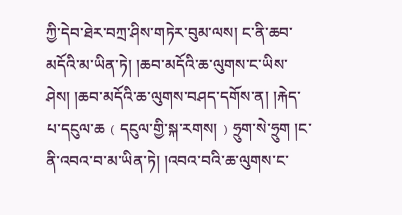ཀྱི་དེབ་ཐེར་བཀྲ་ཤིས་གཏེར་བུམ་ལས། ང་ནི་ཆབ་མདོའི་མ་ཡིན་ཏེ། །ཆབ་མདོའི་ཆ་ལུགས་ང་ཡིས་ཤེས། །ཆབ་མདོའི་ཆ་ལུགས་བཤད་དགོས་ན། །རྐེད་པ་དངུལ་ཆ﹙དངུལ་གྱི་སྐ་རགས།﹚ཧྲུག་སེ་ཧྲུག །ང་ནི་འབའ་བ་མ་ཡིན་ཏེ། །འབའ་བའི་ཆ་ལུགས་ང་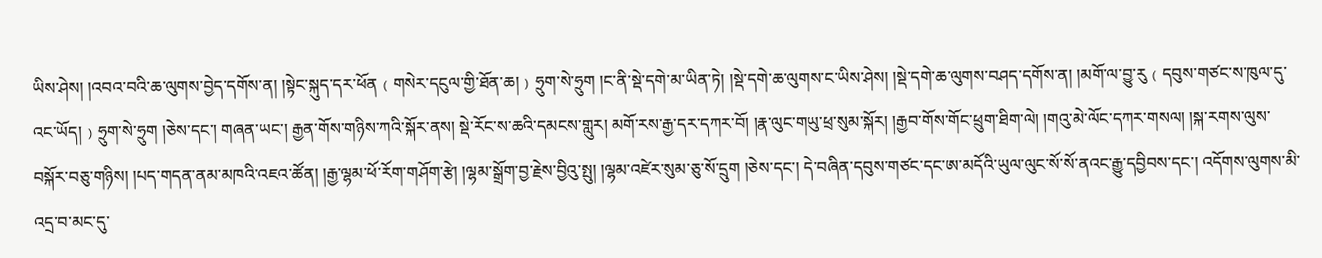ཡིས་ཤེས། །འབའ་བའི་ཆ་ལུགས་བྱེད་དགོས་ན། །སྟེང་སྐུད་དར་ཕོན﹙གསེར་དངུལ་གྱི་ཐོན་ཆ།﹚ཧྲུག་སེ་ཧྲུག །ང་ནི་སྡེ་དགེ་མ་ཡིན་ཏེ། །སྡེ་དགེ་ཆ་ལུགས་ང་ཡིས་ཤེས། །སྡེ་དགེ་ཆ་ལུགས་བཤད་དགོས་ན། །མགོ་ལ་བྱུ་རུ﹙དབུས་གཙང་ས་ཁུལ་དུ་འང་ཡོད།﹚ཧྲུག་སེ་ཧྲུག །ཅེས་དང་། གཞན་ཡང་། རྒྱན་གོས་གཉིས་ཀའི་སྐོར་ནས། སྡེ་རོང་ས་ཆའི་དམངས་གླུར། མགོ་རས་རྒྱ་དར་དཀར་བོ། །རྣ་ལུང་གཡུ་ཕྲ་སུམ་སྐོར། །རྒྱབ་གོས་གོང་ཕྲུག་ཐིག་ལེ། །གའུ་མེ་ལོང་དཀར་གསལ། །སྐ་རགས་ལུས་བསྐོར་བཅུ་གཉིས། །པད་གདན་ནམ་མཁའི་འཇའ་ཚོན། །རྒྱ་ལྷམ་ཕོ་རོག་གཤོག་རྩེ། །ལྷམ་སྒྲོག་བྱ་རྗེས་བྱིའུ་སྤུ། །ལྷམ་འཛེར་སུམ་ཅུ་སོ་དྲུག །ཅེས་དང་། དེ་བཞིན་དབུས་གཙང་དང་ཨ་མདོའི་ཡུལ་ལུང་སོ་སོ་ནའང་རྒྱུ་དབྱིབས་དང་། འདོགས་ལུགས་མི་འདྲ་བ་མང་དུ་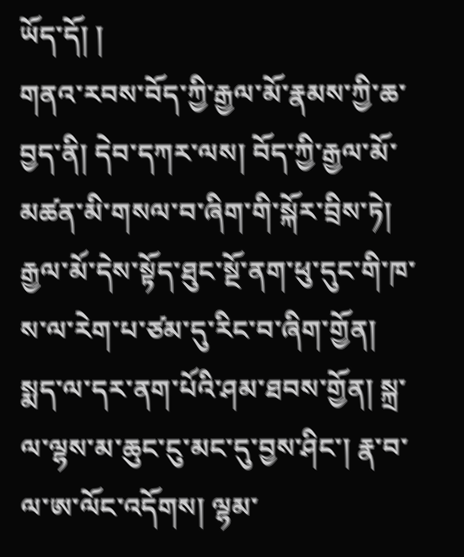ཡོད་དོ། །
གནའ་རབས་བོད་ཀྱི་རྒྱལ་མོ་རྣམས་ཀྱི་ཆ་བྱད་ནི། དེབ་དཀར་ལས། བོད་ཀྱི་རྒྱལ་མོ་མཚན་མི་གསལ་བ་ཞིག་གི་སྐོར་བྲིས་ཏེ། རྒྱལ་མོ་དེས་སྟོད་ཐུང་སྔོ་ནག་ཕུ་དུང་གི་ཁ་ས་ལ་རེག་པ་ཙམ་དུ་རིང་བ་ཞིག་གྱོན། སྨད་ལ་དར་ནག་པོའི་ཤམ་ཐབས་གྱོན། སྐྲ་ལ་ལྷས་མ་ཆུང་ངུ་མང་དུ་བྱས་ཤིང་། རྣ་བ་ལ་ཨ་ལོང་འདོགས། ལྷམ་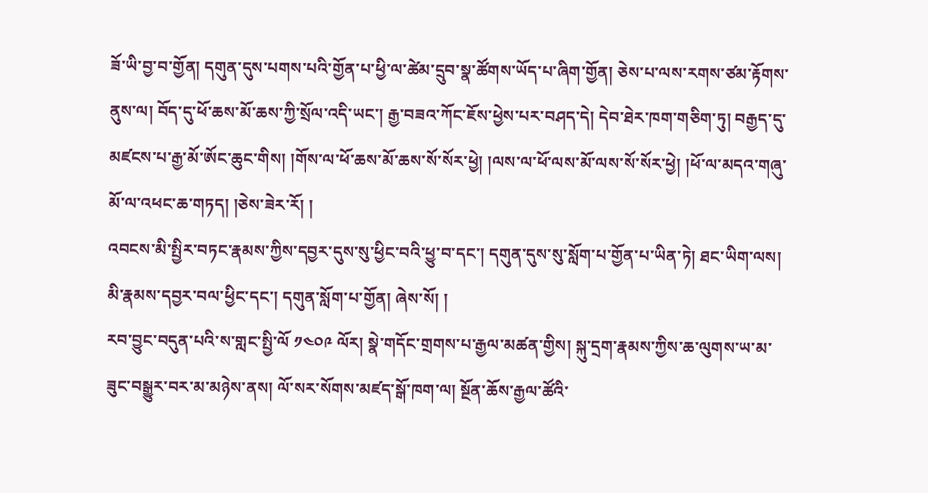ཟོ་ཡི་བྱ་བ་གྱོན། དགུན་དུས་པགས་པའི་གྱོན་པ་ཕྱི་ལ་ཚེམ་དྲུབ་སྣ་ཚོགས་ཡོད་པ་ཞིག་གྱོན། ཅེས་པ་ལས་རགས་ཙམ་རྟོགས་ནུས་ལ། བོད་དུ་ཕོ་ཆས་མོ་ཆས་ཀྱི་སྲོལ་འདི་ཡང་། རྒྱ་བཟའ་ཀོང་ཇོས་ཕྱེས་པར་བཤད་དེ། དེབ་ཐེར་ཁག་གཅིག་ཏུ། བརྒྱད་དུ་མཛངས་པ་རྒྱ་མོ་ཨོང་ཆུང་གིས། །གོས་ལ་ཕོ་ཆས་མོ་ཆས་སོ་སོར་ཕྱེ། །ལས་ལ་ཕོ་ལས་མོ་ལས་སོ་སོར་ཕྱེ། །ཕོ་ལ་མདའ་གཞུ་མོ་ལ་འཕང་ཆ་གཏད། །ཅེས་ཟེར་རོ། །
འབངས་མི་སྤྱིར་བཏང་རྣམས་ཀྱིས་དབྱར་དུས་སུ་ཕྱིང་བའི་ཕྱུ་བ་དང་། དགུན་དུས་སུ་སློག་པ་གྱོན་པ་ཡིན་ཏེ། ཐང་ཡིག་ལས། མི་རྣམས་དབྱར་བལ་ཕྱིང་དང་། དགུན་སློག་པ་གྱོན། ཞེས་སོ། །
རབ་བྱུང་བདུན་པའི་ས་གླང་སྤྱི་ལོ ༡༤༠༩ ལོར། སྣེ་གདོང་གྲགས་པ་རྒྱལ་མཚན་གྱིས། སྐུ་དྲག་རྣམས་ཀྱིས་ཆ་ལུགས་ཡ་མ་ཟུང་བསྒྱུར་བར་མ་མཉེས་ནས། ལོ་སར་སོགས་མཛད་སྒོ་ཁག་ལ། སྔོན་ཆོས་རྒྱལ་ཚོའི་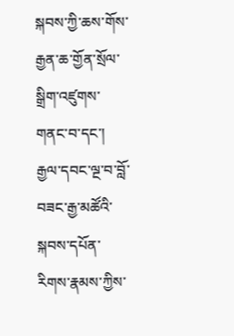སྐབས་ཀྱི་ཆས་གོས་རྒྱན་ཆ་གྱོན་སྲོལ་སྒྲིག་འཛུགས་གནང་བ་དང་། རྒྱལ་དབང་ལྔ་བ་བློ་བཟང་རྒྱ་མཚོའི་སྐབས་དཔོན་རིགས་རྣམས་ཀྱིས་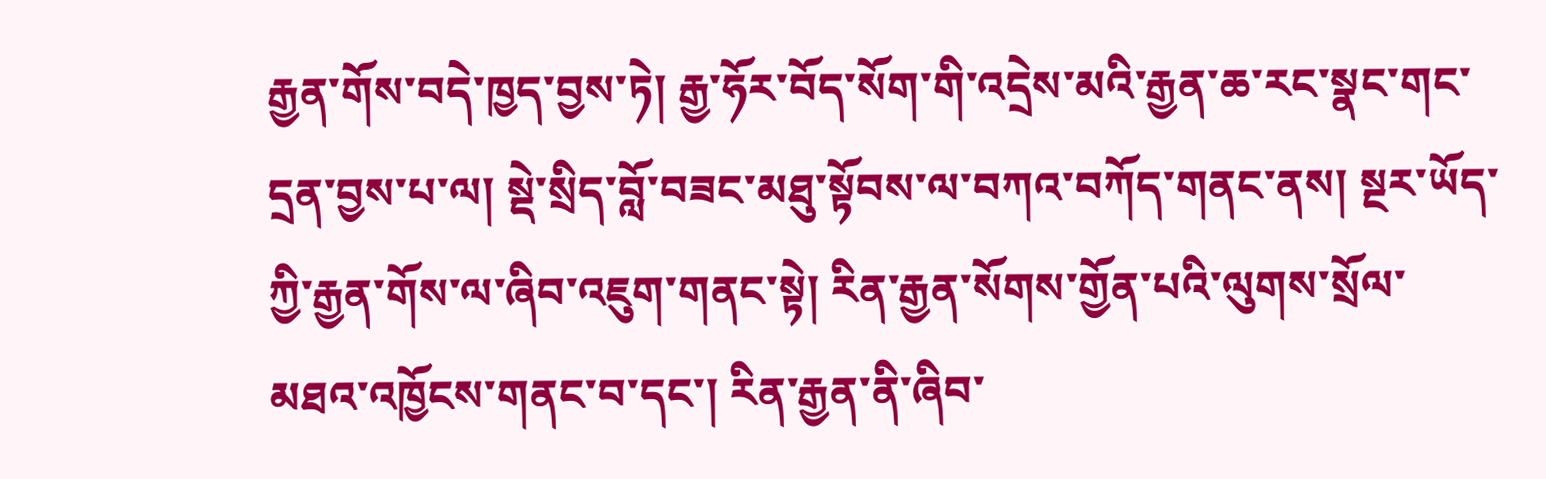རྒྱན་གོས་བདེ་ཁྱད་བྱས་ཏེ། རྒྱ་ཧོར་བོད་སོག་གི་འདྲེས་མའི་རྒྱན་ཆ་རང་སྣང་གང་དྲན་བྱས་པ་ལ། སྡེ་སྲིད་བློ་བཟང་མཐུ་སྟོབས་ལ་བཀའ་བཀོད་གནང་ནས། སྔར་ཡོད་ཀྱི་རྒྱན་གོས་ལ་ཞིབ་འཇུག་གནང་སྟེ། རིན་རྒྱན་སོགས་གྱོན་པའི་ལུགས་སྲོལ་མཐའ་འཁྱོངས་གནང་བ་དང་། རིན་རྒྱན་ནི་ཞིབ་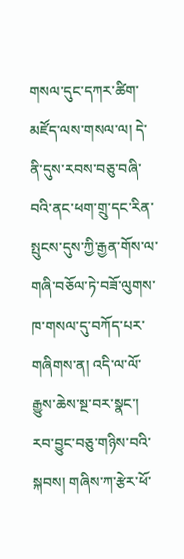གསལ་དུང་དཀར་ཚིག་མཛོད་ལས་གསལ་ལ། དེ་ནི་དུས་རབས་བཅུ་བཞི་བའི་ནང་ཕག་གྲུ་དང་རིན་སྤུངས་དུས་ཀྱི་རྒྱན་གོས་ལ་གཞི་བཅོལ་ཏེ་བཟོ་ལུགས་ཁ་གསལ་དུ་བཀོད་པར་གཞིགས་ན། འདི་ལ་ལོ་རྒྱུས་ཆེས་སྔ་བར་སྣང་། རབ་བྱུང་བཅུ་གཉིས་བའི་སྐབས། གཞིས་ཀ་རྩེར་ཕོ་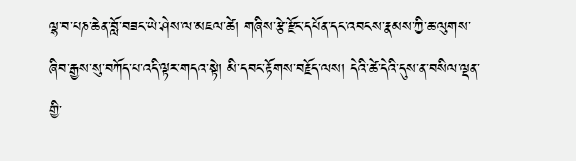ལྷ་བ་པཎ་ཆེན་བློ་བཟང་ཡེ་ཤེས་ལ་མཇལ་ཚེ། གཞིས་རྩེ་རྫོང་དཔོན་དང་འབངས་རྣམས་ཀྱི་ཆ་ལུགས་ཞིབ་རྒྱས་སུ་བཀོད་པ་འདི་ལྟར་གདའ་སྟེ། མི་དབང་རྟོགས་བརྗོད་ལས། དེའི་ཚེ་དེའི་དུས་ན་བསིལ་ལྡན་གྱི་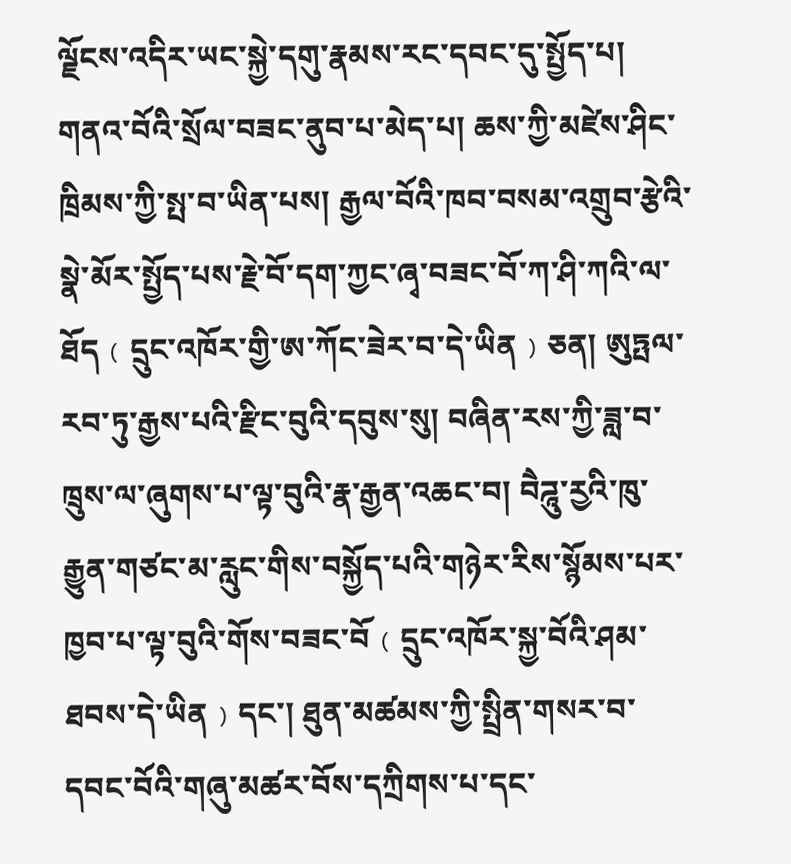ལྗོངས་འདིར་ཡང་སྐྱེ་དགུ་རྣམས་རང་དབང་དུ་སྤྱོད་པ། གནའ་བོའི་སྲོལ་བཟང་ནུབ་པ་མེད་པ། ཆས་ཀྱི་མཛེས་ཤིང་ཁྲིམས་ཀྱི་སྤ་བ་ཡིན་པས། རྒྱལ་བོའི་ཁབ་བསམ་འགྲུབ་རྩེའི་སྣེ་མོར་སྤྱོད་པས་རྗེ་བོ་དག་ཀྱང་ཞྭ་བཟང་བོ་ཀ་ཤི་ཀའི་ལ་ཐོད﹙དྲུང་འཁོར་གྱི་ཨ་ཀོང་ཟེར་བ་དེ་ཡིན﹚ཅན། ཨུཏྤལ་རབ་ཏུ་རྒྱས་པའི་རྫིང་བུའི་དབུས་སུ། བཞིན་རས་ཀྱི་ཟླ་བ་ཁྲུས་ལ་ཞུགས་པ་ལྟ་བུའི་རྣ་རྒྱན་འཆང་བ། བཻཌཱུ་རྱའི་ཁུ་རྒྱུན་གཙང་མ་རླུང་གིས་བསྐྱོད་པའི་གཉེར་རིས་སྙོམས་པར་ཁྱབ་པ་ལྟ་བུའི་གོས་བཟང་བོ﹙དྲུང་འཁོར་སྐྱ་བོའི་ཤམ་ཐབས་དེ་ཡིན﹚དང་། ཐུན་མཚམས་ཀྱི་སྤྲིན་གསར་བ་དབང་བོའི་གཞུ་མཚར་བོས་དཀྲིགས་པ་དང་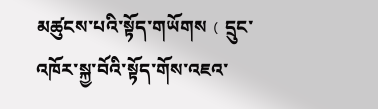མཚུངས་པའི་སྟོད་གཡོགས﹙དྲུང་འཁོར་སྐྱ་བོའི་སྟོད་གོས་འཇའ་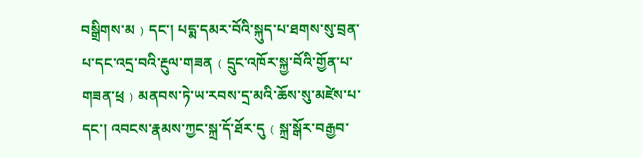བསྒྲིགས་མ﹚དང་། པདྨ་དམར་བོའི་སྐུད་པ་ཐགས་སུ་བྲན་པ་དང་འདྲ་བའི་རྔུལ་གཟན﹙དྲུང་འཁོར་སྐྱ་བོའི་གྱོན་པ་གཟན་ཕྲ﹚མནབས་ཏེ་ཡ་རབས་དྲ་མའི་ཆོས་སུ་མཛེས་པ་དང་། འབངས་རྣམས་ཀྱང་སྐྲ་དོ་ཐོར་དུ﹙སྐྲ་སྒོར་བརྒྱབ་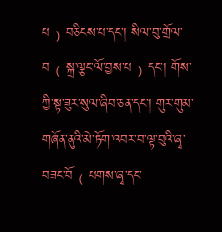པ﹚བཅིངས་པ་དང་། སིལ་བུ་གྲོལ་བ﹙སྐྲ་ལྕང་ལོ་བྱས་པ﹚དང་། གོས་ཀྱི་སྟ་ཟུར་སུལ་ཞིབ་ཅན་དང་། གུར་གུམ་གཞོན་ནུའི་མེ་ཏོག་འབར་བ་ལྟ་བུའི་ཞྭ་བཟང་བོ﹙པགས་ཞྭ་དང་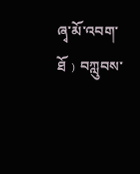ཞྭ་མོ་འབག་ཐོ﹚བཀླུབས་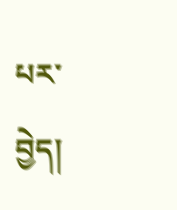པར་བྱེད།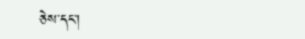ཅེས་དང་།